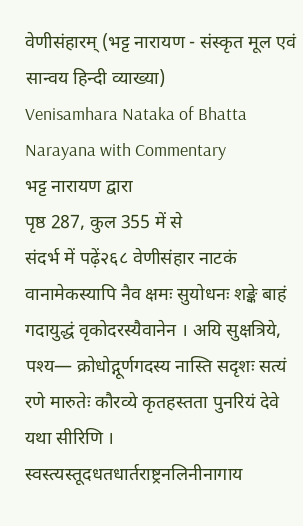वेणीसंहारम् (भट्ट नारायण - संस्कृत मूल एवं सान्वय हिन्दी व्याख्या)
Venisamhara Nataka of Bhatta Narayana with Commentary
भट्ट नारायण द्वारा
पृष्ठ 287, कुल 355 में से
संदर्भ में पढ़ें२६८ वेणीसंहार नाटकं वानामेकस्यापि नैव क्षमः सुयोधनः शङ्के बाहं गदायुद्धं वृकोदरस्यैवानेन । अयि सुक्षत्रिये, पश्य— क्रोधोद्गूर्णगदस्य नास्ति सदृशः सत्यं रणे मारुतेः कौरव्ये कृतहस्तता पुनरियं देवे यथा सीरिणि । स्वस्त्यस्तूदधतधार्तराष्ट्रनलिनीनागाय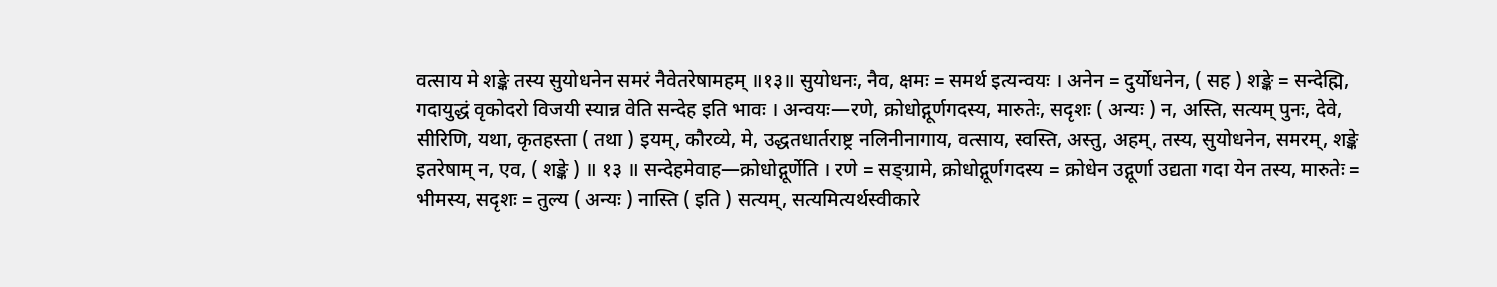वत्साय मे शङ्के तस्य सुयोधनेन समरं नैवेतरेषामहम् ॥१३॥ सुयोधनः, नैव, क्षमः = समर्थ इत्यन्वयः । अनेन = दुर्योधनेन, ( सह ) शङ्के = सन्देह्मि, गदायुद्धं वृकोदरो विजयी स्यान्न वेति सन्देह इति भावः । अन्वयः—रणे, क्रोधोद्गूर्णगदस्य, मारुतेः, सदृशः ( अन्यः ) न, अस्ति, सत्यम् पुनः, देवे, सीरिणि, यथा, कृतहस्ता ( तथा ) इयम्, कौरव्ये, मे, उद्धतधार्तराष्ट्र नलिनीनागाय, वत्साय, स्वस्ति, अस्तु, अहम्, तस्य, सुयोधनेन, समरम्, शङ्के इतरेषाम् न, एव, ( शङ्के ) ॥ १३ ॥ सन्देहमेवाह—क्रोधोद्गूर्णेति । रणे = सङ्ग्रामे, क्रोधोद्गूर्णगदस्य = क्रोधेन उद्गूर्णा उद्यता गदा येन तस्य, मारुतेः = भीमस्य, सदृशः = तुल्य ( अन्यः ) नास्ति ( इति ) सत्यम्, सत्यमित्यर्थस्वीकारे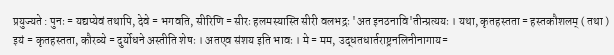प्रयुज्यते : पुनः = यद्यप्येवं तथापि, देवे = भगवति, सीरिणि = सीरः हलमस्यास्ति सीरी वलभद्रः 'अत इनठनावि'तीन्प्रत्ययः । यथा, कृतहस्तता = हस्तकौशलम् ( तथा ) इयं = कृतहस्तता, कौरव्ये = दुर्योधने अस्तीति शेषः । अतएव संशय इति भावः । मे = मम, उद्धतधार्तराष्ट्रनलिनीनागाय=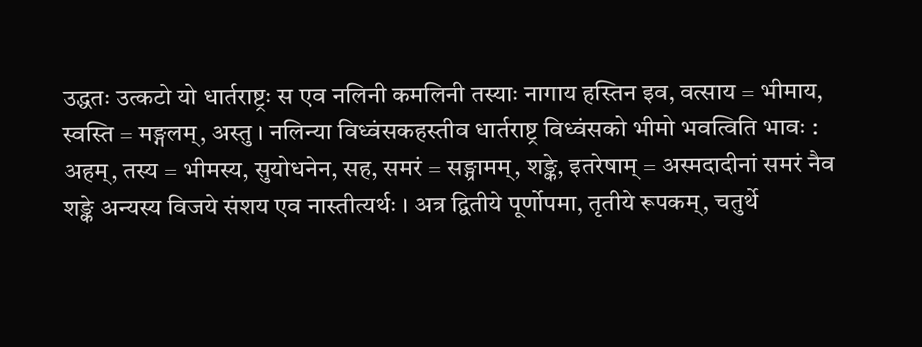उद्धतः उत्कटो यो धार्तराष्ट्रः स एव नलिनी कमलिनी तस्याः नागाय हस्तिन इव, वत्साय = भीमाय, स्वस्ति = मङ्गलम्, अस्तु । नलिन्या विध्वंसकहस्तीव धार्तराष्ट्र विध्वंसको भीमो भवत्विति भावः : अहम्, तस्य = भीमस्य, सुयोधनेन, सह, समरं = सङ्ग्रामम्, शङ्के, इतरेषाम् = अस्मदादीनां समरं नैव शङ्के अन्यस्य विजये संशय एव नास्तीत्यर्थः । अत्र द्वितीये पूर्णोपमा, तृतीये रूपकम्, चतुर्थे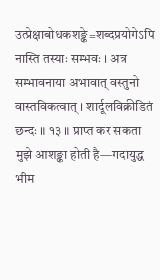उत्प्रेक्षाबोधकशङ्के=शब्दप्रयोगेऽपि नास्ति तस्याः सम्भवः । अत्र सम्भावनाया अभावात् वस्तुनो वास्तविकत्वात् । शार्दूलविक्रीडितं छन्दः ॥ १३ ॥ प्राप्त कर सकता मुझे आशङ्का होती है—गदायुद्ध भीम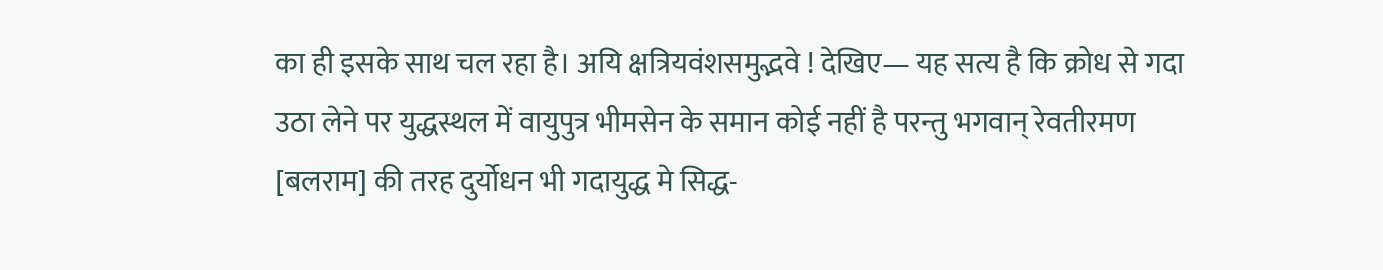का ही इसके साथ चल रहा है। अयि क्षत्रियवंशसमुद्भवे ! देखिए— यह सत्य है कि क्रोध से गदा उठा लेने पर युद्धस्थल में वायुपुत्र भीमसेन के समान कोई नहीं है परन्तु भगवान् रेवतीरमण [बलराम] की तरह दुर्योधन भी गदायुद्ध मे सिद्ध-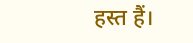हस्त हैं।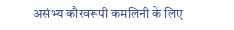असंभ्य कौरवरूपी कमलिनी के लिए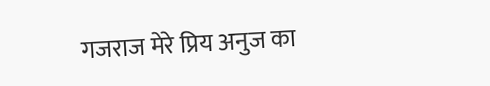गजराज मेरे प्रिय अनुज का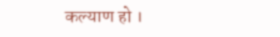कल्याण हो ।